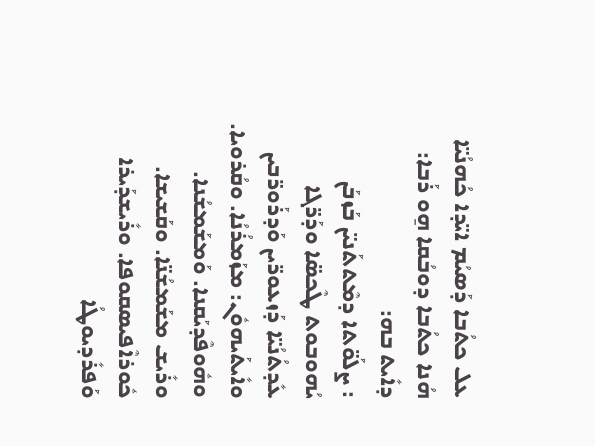ܥܠ ܟܬܳܒܐ ܕܰܣܝܳܡ ܐܝ̈ܕܐ ܟܳܗܢܳܝ̈ܐ
ܗܳܢܐ ܟܬܳܒܐ ܕܘܒܳܩܐ ܗ̱ܘ ܪܰܒܐ: ܕܐܺܝܬ ܒܗ:
: ܨܠܰܘ̈ܬܐ ܕܡܶܬܬܰܢܝ̈ܢ ܒܰܙܒܰܢ ܝܳܗܘܒܘܬ ܛܶܟܣ̈ܐ ܘܕܰܪ̈ܓܐ ܥܺܕܬܳܢܳܝ̈ܐ ܕܰܙܥܘܪ̈ܝܢ ܘܰܕܪܰܘܪ̈ܒܝܢ ܘܐܺܝܬܰܝܗܘܽܢ: ܡܙܰܡܪܳܢܳܐ. ܘܩܳܪܘܝܐ. ܘܗܽܘܦܶܕܝܰܩܢܐ. ܘܰܡܫܰܡܫܳܢܐ. ܘܪܺܝܫ ܡܫܰܡܫܳܢ̈ܐ. ܘܩܰܫܝܫܐ. ܟܽܘܪܐܶܦܝܣܩܘܦܐ. ܘܪܺܝܫܕܰܝܪܐ ܘܰܦܪܺܕܝܘܛܳܐ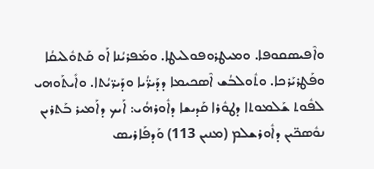ܘܐܶܦܝܣܩܘܦܐ. ܘܡܝܛܪܘܦܘܠܝܛܐ. ܘܡܰܦܪܝܳܢܐ ܐܰܘ ܩܰܬܘܽܠܝܩܳܐ ܘܦܰܛܪܝܰܪܟܐ. ܘܬܽܘܠܒܳܫ ܐܶܣܟܝܡܐ ܕܕܰܝܪ̈ܳܝܐ ܘܕܰܝܪ̈ܝܳܬܐ. ܘܐܺܝܬܰܘܗܝ ܠܦܽܘܬ ܫܰܠܡܘܬܐ ܕܛܘܽܪܐ ܩܰܕܝܫܐ ܕܐܽܘܪܗܳܝ: ܐܰܝܟ ܕܐܰܡܝܪ ܒܰܬܪܝܢ ܢܘܽܣܟ̈ܝܢ ܕܐܽܘܪܫܠܡ (ܡܢܝܢ 113) ܘܰܕܦܰܐܪܝܣ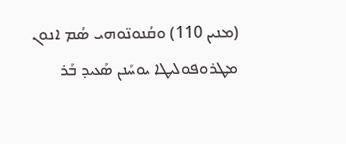(ܡܢܝܢ 110) ܘܩܳܢܘܢ̈ܘܗܝ ܣܳܡ ܐܢܘܢ ܡܛܪܘܦܘܠܝܛܐ ܝܘܚܰܢܢ ܣܰܥܝܕ ܒܰܪ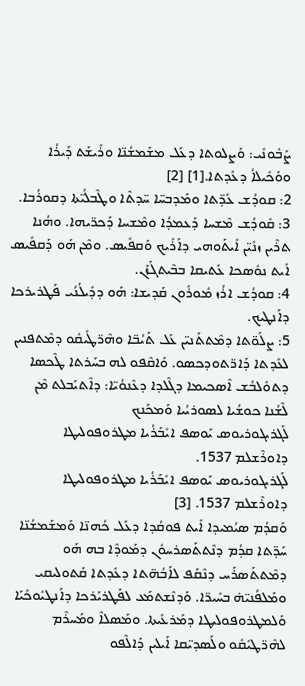ܨܰܒܽܘܢܺܝ: ܘܰܨܠܘܬܐ ܕܥܰܠ ܡܫܰܡܫܳܢ̈ܐ ܘܪܺܝܫܰܬ ܕܰܝܪܳܐ ܘܘܰܟܺܝܠܐܳ ܕܥܺܕܬܐ.[1] [2]
2: ܩܘܕܳܫ ܥܺܕ̈ܬܐ ܘܡܰܕܒܚ̈ܐ ܚ̈ܕܬܶܐ ܘܛܶܒܠܳܝ̈ܬܐ ܕܩܘܪܳܒܐ.
3: ܩܽܘܕܳܫ ܡܶܫܚܐ ܕܰܥܡܕܳܐ ܘܡܶܫܚܐ ܕܰܟܪ̈ܝܗܐ. ܘܗܳܢܐ ܬܪܶܝܢ ܙܢܺܝ̈ܢ ܐܺܝܬܰܘܗܝ ܕܐܰܪܺܝܟ ܘܰܩܦܺܝܣ. ܘܡܶܢ ܗܰܘ ܕܰܩܦܺܝܣ ܐܺܝܬ ܢܘܽܣܟܐ ܥܰܬܝܩܐ ܒܒܶܝܬܓܰܙܰܢ.
4: ܩܘܕܳܫ ܐܪܳܙ ܡܽܘܪܽܘܢ ܩܰܕܝܫܐ: ܗܰܘ ܕܕܺܝܠܳܢܳܝ ܦܰܛܪܝܪܟܐ ܕܐܰܢܛܝܟ.
5: ܨܠܰܘ̈ܬܐ ܕܡܶܬܬܰܢܝ̈ܢ ܥܰܠ ܬܰܝܳܒ̈ܐ ܘܗܶܪ̈ܛܺܝܩܽܘ ܕܡܶܬܦܢܝܢ ܠܥܺܕܬܐ ܕܰܐܪ̈ܬܘܕܟܣܘ. ܘܰܐܩܶܦܘ ܠܗ ܒܚܰܪܬܐ ܛܶܟܣܐ ܕܬܘܽܠܒܳܫ ܐܶܣܟܝܡܐ ܕܓܶܠܕܐ ܕܥܶܢܘܳܝ̈ܐ: ܕܐܶܬܝܰܒܠܬ ܡܶܢ ܠܶܫܳܢܐ ܟܘܫܳܝܐ ܠܣܘܪܝܳܝܐ ܘܰܡܟܰܢܟ
ܠܰܓܪܝܓܘܪܝܘܣ ܝܰܘܣܦ ܐܝܺܒܰܪܳܝܐ ܡܛܪܘܦܘܠܝܛܐ ܕܐܘܪܶܫܠܡ 1537.
ܠܰܓܪܝܓܘܪܝܘܣ ܝܰܘܣܦ ܐܝܺܒܰܪܳܝܐ ܡܛܪܘܦܘܠܝܛܐ ܕܐܘܪܶܫܠܡ 1537. [3]
ܘܰܩܕܳܡ ܣܝܳܡܝܕܐ ܐܺܝܬ ܦܘܩܳܕܐ ܕܥܰܠ ܟܳܗܢ̈ܐ ܘܰܡܫܰܡܫܳܢ̈ܐ ܚܰܕ̈ܬܐ ܩܕܳܡ ܕܢܶܬܬܰܣܪܚܘܽܢ ܕܡܰܘܕܶܐ ܒܗ ܗܰܘ ܕܡܶܬܬܰܣܪܰܚ ܕܢܶܩܰܦ ܠܐܰܒܳܗ̈ܬܐ ܕܥܺܕܬܐ ܩܰܬܘܠܝܩܝ ܘܡܰܠܦܳܢܝ̈ܗ̇ ܒܚܺܝܪ̈ܐ. ܘܰܕܢܶܫܬܡܰܥ ܠܦܰܛܪܝܰܪܟܐ ܕܐܰܢܛܝܽܘܟܺܝܰܐ ܘܰܠܡܛܪܘܦܘܠܝܛܐ ܕܡܰܪܥܺܝܬܐ. ܘܡܰܣܠܐܶ ܘܡܰܚܪܶܡ ܠܗܶܪ̈ܛܝܺܩܽܘ ܘܠܰܣܕܝ̈ܩܐ ܐܰܝܠܝܢ ܕܰܐܠܶܦܘ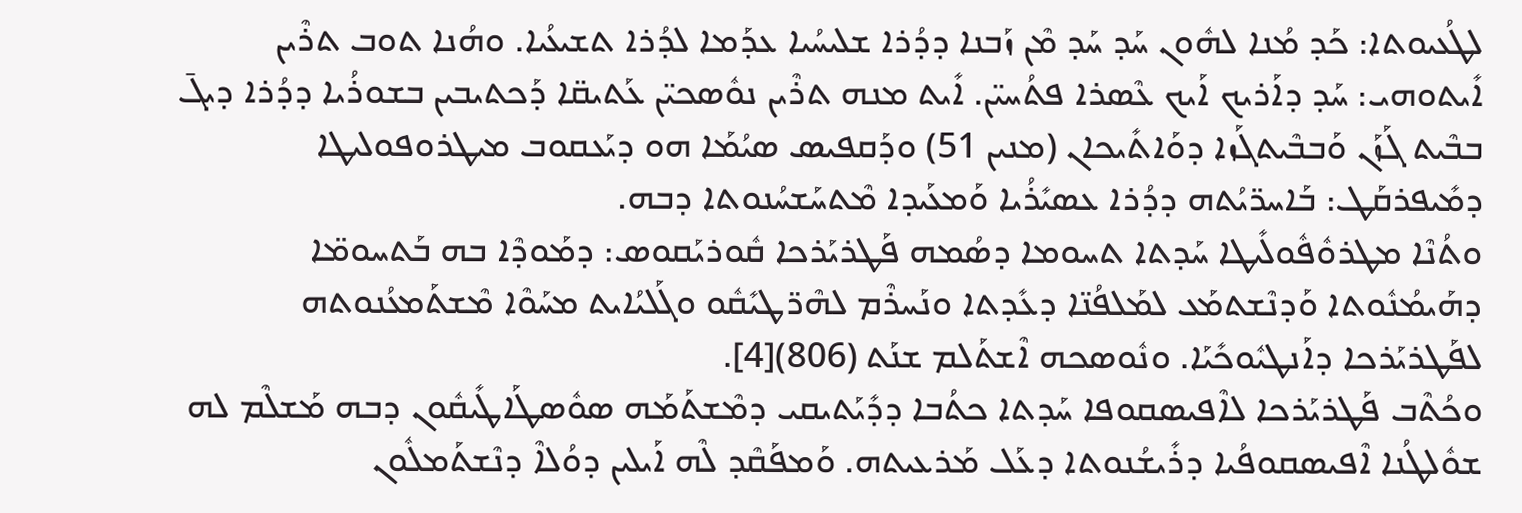ܠܛܳܥܝܘܬܐ: ܟܰܕ ܡܳܢܐ ܠܗܽܘܢ ܚܰܕ ܚܰܕ ܡܶܢ ܙܰܒܢܐ ܕܕܳܪܐ ܫܠܝܚܳܝܐ ܥܕܰܡܐ ܠܕܳܪܐ ܬܫܝܥܳܝܐ. ܘܗܳܢܐ ܬܘܒ ܬܪܶܝܢ ܐܺܝܬܘܗܝ: ܚܰܕ ܕܐܰܪܝܟ ܐܰܝܟ ܥܶܣܪܐ ܦܬܳܚܝ̈ܢ. ܐܺܝܬ ܡܢܗ ܬܪܶܝܢ ܢܘܽܣܟܝ̈ܢ ܥܰܬܝܩ̈ܐ ܕܰܟܬܝܒܝܢ ܒܫܘܪܳܝܐ ܕܕܳܪܐ ܕܝܓ̄ ܒܒܶܝܬ ܓܰܙܰܢ ܘܰܒܒܶܝܬܓܰܙܐ ܕܘܰܐܬܺܝܟܐܢ (ܡܢܝܢ 51) ܘܕܰܩܦܝܣ ܣܝܳܡܰܐ ܗܘ ܕܝܰܥܩܘܒ ܡܝܛܪܘܦܘܠܝܛܐ ܕܡܺܝܦܪܩܰܛ: ܒܰܐܚܪ̈ܝܳܬܗ ܕܕܳܪܐ ܥܣܝܺܪܳܝܐ ܘܰܡܥܰܝܕܐ ܡܶܬܚܰܫܚܳܢܘܬܐ ܕܒܗ.
ܘܬܳܢܶܐ ܡܛܪܘܽܦܽܘܠܺܝܛܐ ܚܰܕܬܐ ܬܚܘܡܐ ܕܣܳܡܗ ܦܰܛܪܝܰܪܟܐ ܩܽܘܪܝܰܩܘܣ: ܕܡܰܘܕܶܐ ܒܗ ܒܰܬܚܘܡ̈ܐ ܕܗܰܝܡܳܢܽܘܬܐ ܘܰܕܢܶܫܬܡܰܥ ܠܡܰܠܦܳܢ̈ܐ ܕܥܺܕܬܐ ܘܢܰܚܪܶܡ ܠܗܶܪ̈ܛܝܺܩܽܘ ܘܓܰܠܝܳܐܝܬ ܡܚܰܘܶܐ ܡܶܫܬܰܡܥܳܢܘܬܗ ܠܦܰܛܪܝܰܪܟܐ ܕܐܰܢܛܝܽܘܟܺܝܰܐ. ܘܢܽܘܣܟܗ ܐܶܫܬܰܠܡ ܫܢܰܬ (806)[4].
ܘܟܳܬܶܒ ܦܰܛܪܝܰܪܟܐ ܠܐܶܦܝܣܩܘܦܐ ܚܰܕܬܐ ܟܬܳܒܐ ܕܕܺܝܰܬܝܩܝ ܕܡܶܫܬܰܡܰܗ ܣܘܽܣܛܰܐܛܺܝܩܽܘܢ ܕܒܗ ܡܰܫܠܶܡ ܠܗ ܫܘܽܠܛܳܢܐ ܐܶܦܝܣܩܘܦܳܝܐ ܕܪܺܝܫܳܢܘܬܐ ܕܥܰܠ ܡܰܪܥܝܬܗ. ܘܰܡܦܰܩܶܕ ܠܶܗ ܐܰܝܠܝܢ ܕܘܳܠܐܶ ܕܢܶܫܬܰܡܠܽܘܢ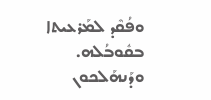ܘܦܳܩܶܕ ܠܡܰܪܥܝܬܐ ܒܩܽܘܒܳܠܗ. ܘܕܰܢܗܰܠܟܘܢ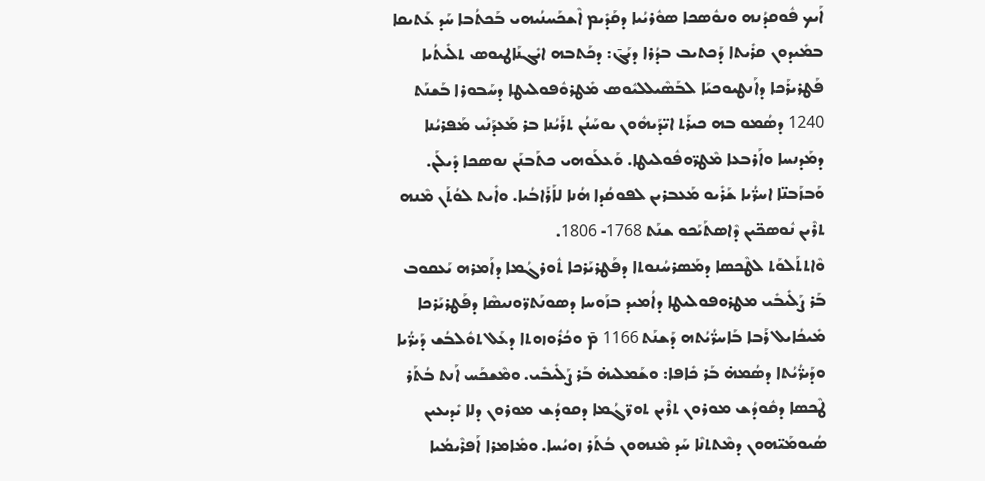ܐܰܝܟ ܦܽܘܩܕܳܢܗ ܘܢܘܽܣܟܐ ܣܘܽܪܝܳܝܐ ܕܩܰܕܺܝܡ ܐܶܫܟܰܚܢܳܝܗܝ ܒܰܟܬܳܒܐ ܚܰܕ ܥܰܬܝܩܐ ܒܡܺܝܕܘܢ ܩܪܺܝܬܐ ܕܰܟܬܝܒ ܒܕܳܪܐ ܕܝܰܓ̄: ܕܟܰܬܒܗ ܐܝܺܓܢܰܐܛܝܘܣ ܬܠܺܝܬܳܝܐ ܦܰܛܪܝܪܰܟܐ ܕܐܰܢܛܝܘܟܝܰܐ ܠܒܰܣܶܝܠܠܝܽܘܣ ܡܺܛܪܘܽܦܘܠܝܛܐ ܕܚܰܒܘܪܐ ܒܰܫܢܰܬ 1240 ܕܣܳܡܘ ܒܗ ܟܝܪܰܬ ܐܝ̈ܕܰܝܗܽܘܢ ܝܘܚܰܢܳܢ ܬܪܰܝܳܢܐ ܒܪ ܡܰܥܕܰܢܺܝ ܡܰܦܪܝܳܢܐ ܕܡܰܕܢܚܐ ܘܐܰܪܒܥܐ ܡܶܛܪ̈ܘܦܽܘܠܝܛܐ. ܘܰܥܠܰܘܗܝ ܟܬܰܒܢܰܢ ܢܘܣܟܐ ܕܺܝܠܰܢ.
ܘܰܒܙܰܒܢ̈ܐ ܐܚܪ̈ܳܝܐ ܫܰܪܺܝܘ ܡܰܥܒܪܝܢ ܠܦܘܩܳܕܐ ܗܳܢܐ ܠܐܰܪܰܐܒܳܝܐ. ܘܐܺܝܬ ܠܘܳܬܰܢ ܡܶܢܗ ܬܪܶܝܢ ܢܽܘܣܟ̈ܝܢ ܕܶܐܣܬܰܝܰܟܘ ܫܢܰܬ 1768- 1806.
ܘܶܐܬܬܰܠܘܰܬ ܠܛܶܟܣܐ ܕܡܰܣܪܚܳܢܘܬܐ ܕܦܰܛܪܝܰܪܟܐ ܬܽܘܪܓܳܡܐ ܕܐܰܡܪܗ ܝܰܥܩܘܒ ܒܰܪ ܨܰܠܺܝܒܺܝ ܡܛܪܘܦܘܠܝܛܐ ܕܐܳܡܝܕ ܒܙܰܘܚܐ ܕܣܘܢܰܬܪ̈ܘܢܝܣܶܐ ܕܦܰܛܪܝܰܪܟܐ ܡܺܝܟܳܐܝܠ ܪܰܒܐ ܒܰܐܚܪ̈ܳܝܳܬܗ ܕܰܫܢܰܬ 1166 ܡ̄ ܘܟܳܪܽܘܙܘܬܐ ܕܥܰܠ ܬܘܽܠܒܳܫ ܕܰܝܪ̈ܳܝܐ ܘܕܰܝܪ̈ܳܝܳܬܐ ܕܣܳܡܗ̇ ܒܰܪ ܟܺܐܦܐ: ܘܫܰܡܠܝܗ̇ ܒܰܪ ܨܰܠܺܝܒܺܝ. ܘܡܶܫܟܰܚ ܐܰܢܬ ܒܳܬܰܪ ܛܶܟܣܐ ܕܩܽܘܕܳܫ ܡܘܪܘܢ ܬܪܶܝܢ ܬܘܪ̈ܓܳܡܐ ܕܩܘܕܳܫ ܡܘܪܘܢ ܕܠܐ ܝܺܕܝܥܝܢ ܣܳܝܘܡܰܝ̈ܗܘܢ ܕܡܶܬܬܢܶܐ ܚܰܕ ܡܶܢܗܘܢ ܒܳܬܰܪ ܙܘܝܳܚܐ. ܘܡܺܐܡܪܐ ܐܰܦܪܶܝܡܳܝܐ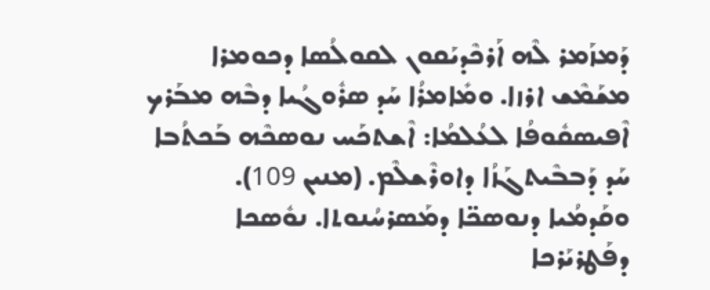ܕܰܡܙܰܡܪ ܠܶܗ ܐܰܪܟܶܕܝܰܩܘܢ ܠܩܘܠܳܣܐ ܕܟܘܡܪܐ ܡܫܰܡܶܫ ܐܪܙܐ. ܘܡܺܐܡܪܳܐ ܚܰܕ ܣܪܽܘܓܳܝܐ ܕܒܶܗ ܡܒܰܪܟ ܐܶܦܝܣܩܽܘܦܳܐ ܠܥܳܠܡܳܐ: ܐܶܫܬܟܰܚ ܢܘܣܟܶܗ ܒܰܟܬܳܒܐ ܚܰܕ ܕܰܒܒܶܝܬܓܰܙܳܐ ܕܐܘܪܶܫܠܶܡ. (ܡܢܝܢ 109).
ܘܩܰܕܡܳܝܐ ܕܢܘܣܟ̈ܐ ܕܡܰܣܪܚܳܢܘܬܐ. ܢܘܽܣܟܐ ܕܦܰܛܪܝܰܪܟܐ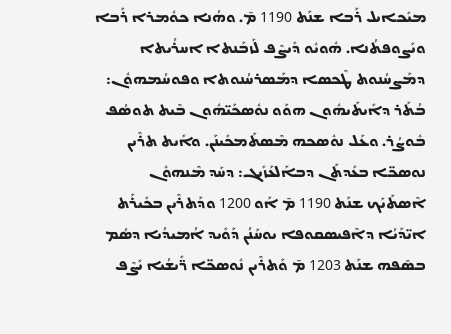ܡܝܺܟܐܝܠ ܪܰܒܐ ܫܢܰܬ 1190 ܡ̄. ܘܗܳܢܐ ܟܘܽܡܪܐ ܪܰܒܐ ܘܝܰܨܘܦܬܳܢܐ. ܗܽܘܝܽܘ ܕܺܝܨܶܦ ܠܰܙܒܰܢܬܐ ܐܚܪܳܝܬܐ ܕܡܰܨܚܳܢܘܬ ܛܶܟܣܐ ܕܡܰܣܪܚܳܢܘܬܐ ܘܦܘܚܳܡܗܘܽܢ: ܒܳܬܰܪ ܕܐܺܝܬܰܝܗܽܘܢ ܗܘܰܘ ܢܘܽܣܟܰܝ̈ܗܽܘܢ ܒܶܝܬ ܬܘܣܳܦ ܒܽܘܨܳܪ. ܘܥܰܠ ܢܘܽܣܟܗ ܡܶܣܬܰܡܟܺܝܢܰܢ. ܘܐܺܝܬ ܬܪܶܝܢ ܢܘܣܟ̈ܐ ܒܥܺܕܬܰܢ ܕܒܐܰܠܥܰܙܺܝܓ: ܕܚܰܕ ܡܶܢܗܘܽܢ ܐܶܣܬܰܝܰܟ ܫܢܰܬ 1190 ܡ̄ ܐܰܘ 1200 ܘܕܰܬܪܶܝܢ ܒܟܺܝܪܰܬ ܐܝ̈ܕܰܝܳܐ ܕܐܶܦܝܣܩܘܦܐ ܝܘܚܰܢܳܢ ܕܰܘܺܝܕ ܐܳܡܝܕܳܝܐ ܕܣܳܡ ܒܣܶܦܗ ܫܢܰܬ 1203 ܡ̄ ܘܰܬܪܶܝܢ ܢܽܘܣܟ̈ܐ ܪ̈ܺܝܫܳܝܐ ܝܺܨܶܦ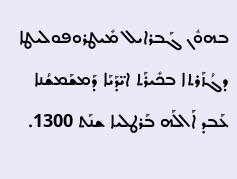ܒܗܘܽܢ ܓܰܒܪܐܝܠ ܡܺܝܛܪܘܦܘܠܝܛܐ ܕܓܳܙܰܪܬܐ ܒܟܺܝܪܰܬ ܐܝ̈ܕܰܝܰܐ ܕܰܡܫܰܡܫܳܢܐ ܥܰܒܕ ܐܰܐܠܰܗ ܒܰܪܛܠܝܐ ܫܢܰܬ 1300.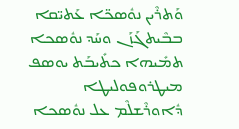ܘܰܬܪܶܝܢ ܢܘܽܣܟ̈ܐ ܥܰܬܝ̈ܩܐ ܒܒܶܝܬܓܰܙܰܢ ܘܚܰܕ ܢܘܽܣܟܐ ܬܡܺܝܗܐ ܟܬܺܝܒܰܬ ܝܘܣܦ ܡܝܛܪܘܦܘܠܝܛܐ ܕܽܐܘܪܶܫܠܶܡ ܥܠ ܢܘܽܣܟܐ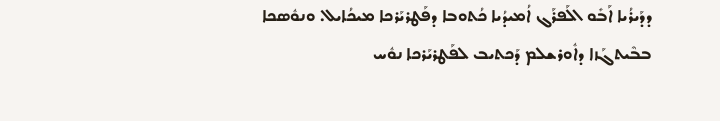ܕܕܰܝܪܳܝܐ ܐܰܒܺܘ ܐܠܰܦܪܰܓ ܐܳܡܝܕܳܝܐ ܟܳܬܘܒܐ ܕܦܰܛܪܝܰܪܟܐ ܡܝܟܳܐܝܠ. ܘܢܘܽܣܟܐ ܒܒܶܝܬܓܰܙܐ ܕܐܽܘܪܫܠܡ ܕܰܟܬܝܒ ܠܦܰܛܪܝܰܪܟܐ ܢܘܽܚ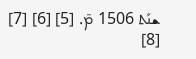ܫܢܰܬ 1506 ܡ̄. [5] [6] [7] [8]